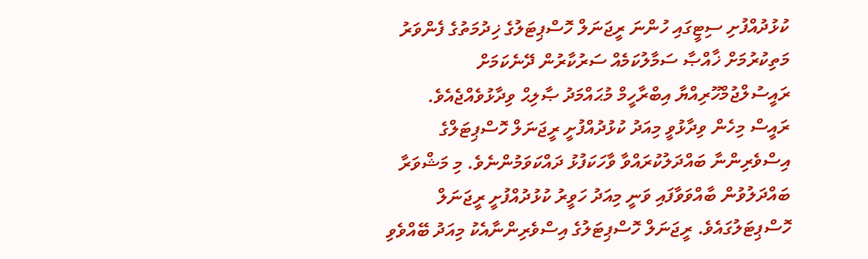ކުޅުދުއްފުށި ސިޓީގައި ހުންނަ ރީޖަނަލް ހޮސްޕިޓަލުގެ ޚިދުމަތުގެ ފެންވަރު މަތިކުރުމަށް ޚާއްޞާ ސަމާލުކަމެއް ސަރުކާރުން ދޭނެކަމަށް ރައީސުލްޖުމްހޫރިއްޔާ އިބްރާހީމް މުޙައްމަދު ޞާލިޙް ވިދާޅުވެއްޖެއެވެ.
ރައީސް މިހެން ވިދާޅުވީ މިއަދު ކުޅުދުއްފުށީ ރީޖަނަލް ހޮސްޕިޓަލްގެ އިސްވެރިންނާ ބައްދަލުކުރައްވާ ވާހަކަފުޅު ދައްކަވަމުންނެވެ. މި މަޝްވަރާ ބައްދަލުވުން ބާއްވަވާފައި ވަނީ މިއަދު ހަވީރު ކުޅުދުއްފުށީ ރީޖަނަލް ހޮސްޕިޓަލުގައެވެ. ރީޖަނަލް ހޮސްޕިޓަލުގެ އިސްވެރިންނާއެކު މިއަދު ބޭއްވެވި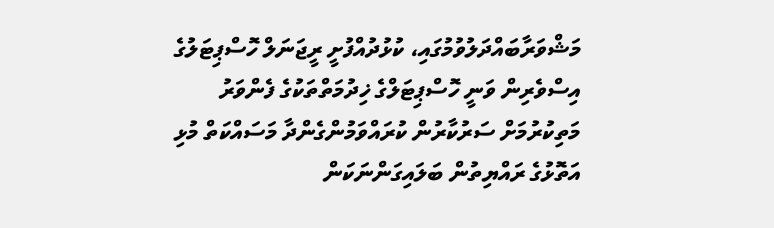މަޝްވަރާބައްދަލުވުމުގައި، ކުޅުދުއްފުށީ ރީޖަނަލް ހޮސްޕިޓަލުގެ އިސްވެރިން ވަނީ ހޮސްޕިޓަލްގެ ޚިދުމަތްތަކުގެ ފެންވަރު މަތިކުރުމަށް ސަރުކާރުން ކުރައްވަމުންގެންދާ މަސައްކަތް މުޅި އަތޮޅުގެ ރައްޔިތުން ބަލައިގަންނަކަން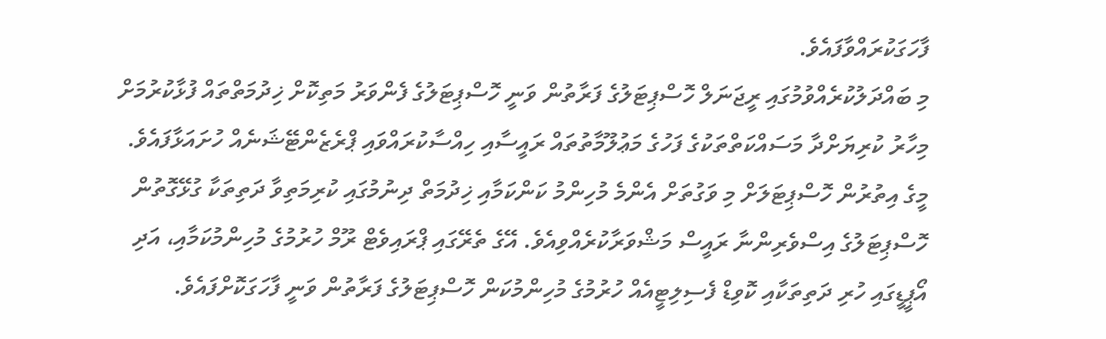ފާހަގަކުރައްވާފައެވެ.
މި ބައްދަލުކުރެއްވުމުގައި ރީޖަނަލް ހޮސްޕިޓަލުގެ ފަރާތުން ވަނީ ހޮސްޕިޓަލުގެ ފެންވަރު މަތިކޮށް ޚިދުމަތްތައް ފުޅާކުރުމަށް މިހާރު ކުރިޔަށްދާ މަސައްކަތްތަކުގެ ފަހުގެ މަޢުލޫމާތުތައް ރައީސާއި ހިއްސާކުރައްވައި ޕްރެޒެންޓޭޝަނެއް ހުށައަޅާފައެވެ. މީގެ އިތުރުން ހޮސްޕިޓަލަށް މި ވަގުތަށް އެންމެ މުހިންމު ކަންކަމާއި ޚިދުމަތް ދިނުމުގައި ކުރިމަތިވާ ދަތިތަކާ ގުޅޭގޮތުން ހޮސްޕިޓަލުގެ އިސްވެރިންނާ ރައީސް މަޝްވަރާކުރެއްވިއެވެ. އޭގެ ތެރޭގައި ޕްރައިވެޓް ރޫމް ހުރުމުގެ މުހިންމުކަމާއި، އަދި އޯޕީޑީގައި ހުރި ދަތިތަކާއި ކޮވިޑް ފެސިލިޓީއެއް ހުރުމުގެ މުހިންމުކަން ހޮސްޕިޓަލުގެ ފަރާތުން ވަނީ ފާހަގަކޮށްފައެވެ.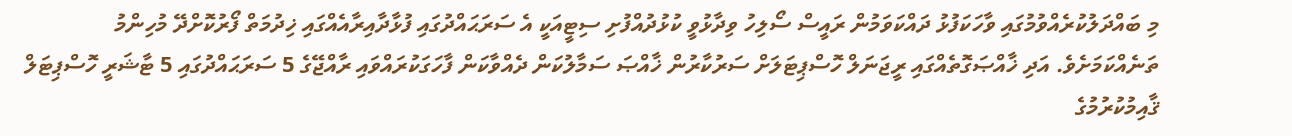މި ބައްދަލުކުރެއްވުމުގައި ވާހަކަފުޅު ދައްކަވަމުން ރައީސް ސޯލިހު ވިދާޅުވީ ކުޅުދުއްފުށި ސިޓީއަކީ އެ ސަރަޙައްދުގައި ފުޅާދާއިރާއެއްގައި ޚިދުމަތް ފޯރުކޮށްދޭ މުހިންމު ތަނެއްކަމަށެވެ. އަދި ޚާއްޞަގޮތެއްގައި ރީޖަނަލް ހޮސްޕިޓަލަށް ސަރުކާރުން ޚާއްޞަ ސަމާލުކަން ދެއްވާކަން ފާހަގަކުރައްވައި ރާއްޖޭގެ 5 ސަރަޙައްދުގައި 5 ޓާޝަރީ ހޮސްޕިޓަލް ޤާއިމުކުރުމުގެ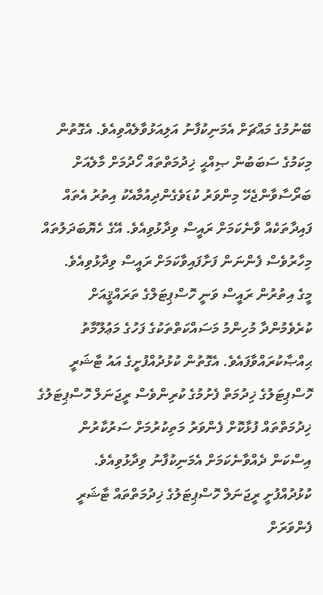ބޭނުމުގެ މައްޗަށް އެމަނިކުފާނު އަލިއަޅުވާލެއްވިއެވެ. އެގޮތުން މިކަމުގެ ސަބަބުން ޞިއްޙީ ޚިދުމަތްތައް ހޯދުމަށް މާލެއަށް ބަރޯސާވާންޖެހޭ މިންވަރު ކުޑަވެގެންދިއުމާއެކު އިތުރު އެތައް ފައިދާތަކެއް ވާނެކަމަށް ރައީސް ވިދާޅުވިއެވެ. އޭގެ ހެޔޮބަދަލުތައް މިހާރުވެސް ފެންނަން ފަށާފައިވާކަމަށް ރައީސް ވިދާޅުވިއެވެ.
މީގެ އިތުރުން ރައީސް ވަނީ ހޮސްޕިޓަލްގެ ތަރައްޤީއަށް ކުރެވެމުންދާ މުހިންމު މަސައްކަތްތަކުގެ ފަހުގެ މަޢުލޫމާތު ޙިއްޞާކުރައްވާފައެވެ. އެގޮތުން ކުޅުދުއްފުށީގެ އައު ޓާޝަރީ ހޮސްޕިޓަލުގެ ޚިދުމަތް ފެށުމުގެ ކުރިންވެސް ރީޖަނަލް ހޮސްޕިޓަލުގެ ޚިދުމަތްތައް ފުޅާކޮށް ފެންވަރު މަތިކުރުމަށް ސަރުކާރުން އިސްކަން ދެއްވާނެކަމަށް އެމަނިކުފާނު ވިދާޅުވިއެވެ.
ކުޅުދުއްފުށީ ރީޖަނަލް ހޮސްޕިޓަލުގެ ޚިދުމަތްތައް ޓާޝަރީ ފެންވަރަށް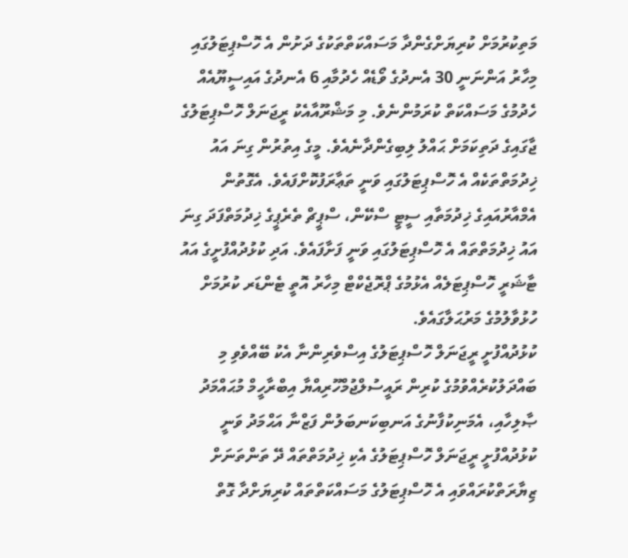މަތިކުރުމަށް ކުރިޔަށްގެންދާ މަސައްކަތްތަކުގެ ދަށުން އެ ހޮސްޕިޓަލުގައި މިހާރު އަންނަނީ 30 އެނދުގެ ވޯޑެއް ހެދުމާއި 6 އެނދުގެ އައިސީޔޫއެއް ހެދުމުގެ މަސައްކަތް ކުރަމުންނެވެ. މި މަޝްރޫއާއެކު ރީޖަނަލް ހޮސްޕިޓަލުގެ ޖާގައިގެ ދަތިކަމަށް ޙައްލު ލިބިގެންދާނެއެވެ. މީގެ އިތުރުން ގިނަ އައު ޚިދުމަތްތަކެއް އެ ހޮސްޕިޓަލުގައި ވަނީ ތަޢާރަފުކޮށްފައެވެ. އެގޮތުން އެމްއާރުއައިގެ ޚިދުމަތާއި ސީޓީ ސްކޭން، ސްޕީޗް ތެރެޕީގެ ޚިދުމަތްފަދަ ގިނަ އައު ޚިދުމަތްތައް އެ ހޮސްޕިޓަލުގައި ވަނީ ފަށާފައެވެ. އަދި ކުޅުދުއްފުށީގެ އައު ޓާޝަރީ ހޮސްޕިޓަލެއް އެޅުމުގެ ޕްރޮޖެކްޓް މިހާރު އޮތީ ޓެންޑަރ ކުރުމަށް ހުޅުވާލުމުގެ މަރުޙަލާގައެވެ.
ކުޅުދުއްފުށީ ރީޖަނަލް ހޮސްޕިޓަލުގެ އިސްވެރިންނާ އެކު ބޭއްވެވި މި ބައްދަލުކުރެއްވުމުގެ ކުރިން ރައީސުލްޖުމްހޫރިއްޔާ އިބްރާހީމް މުޙައްމަދު ޞާލިހާއި، އެމަނިކުފާނުގެ އަނބިކަނބަލުން ފަޒްނާ އަޙްމަދު ވަނީ ކުޅުދުއްފުށީ ރީޖަނަލް ހޮސްޕިޓަލުގެ އެކި ޚިދުމަތްތައް ދޭ ތަންތަނަށް ޒިޔާރަތްކުރައްވައި އެ ހޮސްޕިޓަލުގެ މަސައްކަތްތައް ކުރިޔަށްދާ ގޮތް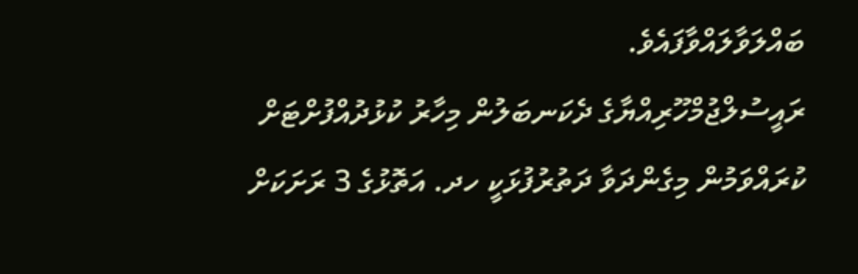ބައްލަވާލައްވާފައެވެ.
ރައީސުލްޖުމްހޫރިއްޔާގެ ދެކަނބަލުން މިހާރު ކުޅުދުއްފުށްޓަށް ކުރައްވަމުން މިގެންދަވާ ދަތުރުފުޅަކީ ހދ. އަތޮޅުގެ 3 ރަށަކަށް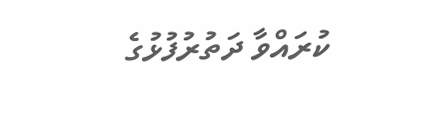ކުރައްވާ ދަތުރުފުޅުގެ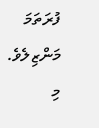ފުރަތަމަ މަންޒިލެވެ. މި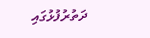ދަތުރުފުޅުގައި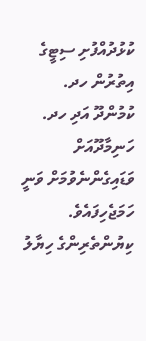ކުޅުދުއްފުށި ސިޓީގެ އިތުރުން ހދ. ކުމުންދޫ އަދި ހދ. ހަނިމާދޫއަށް ވަޑައިގެންނެވުމަށް ވަނީ ހަމަޖެހިފައެވެ.
ކިޔުންތެރިންގެ ހިޔާލު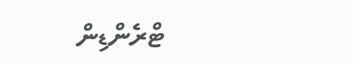ޓްރެންޑިން